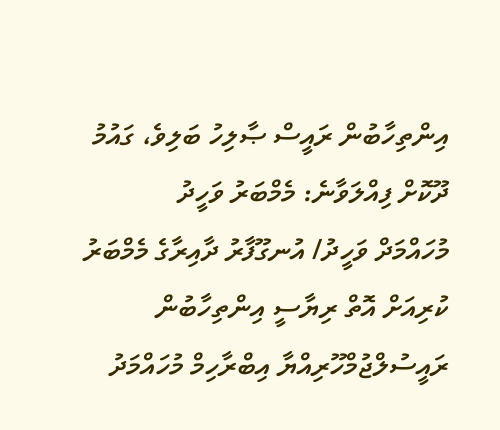އިންތިހާބުން ރައީސް ޞާލިހު ބަލިވެ، ގައުމު ދޫކޮށް ފިއްލަވާނެ: މެމްބަރު ވަހީދު
މުހައްމަދް ވަހީދު/ އުނގޫފާރު ދާއިރާގެ މެމްބަރު
ކުރިއަށް އޮތް ރިޔާސީ އިންތިހާބުން ރައީސުލްޖުމްހޫރިއްޔާ އިބްރާހިމް މުހައްމަދު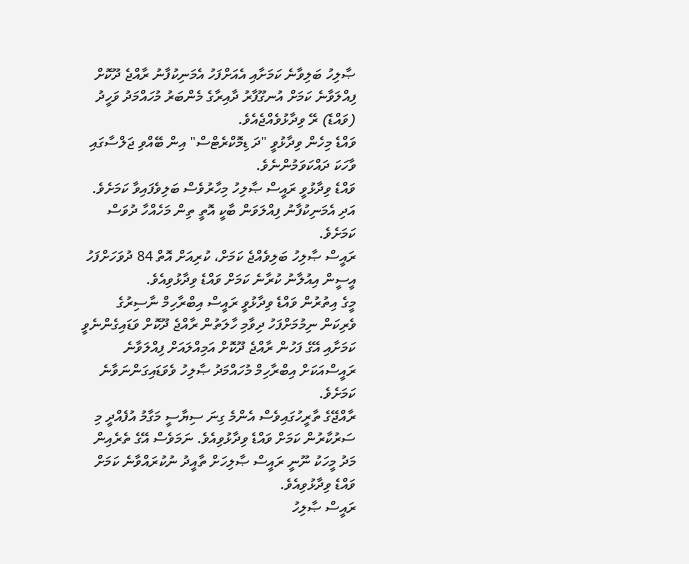ޞާލިހު ބަލިވާނެ ކަމަށާއި އެއަށްފަހު އެމަނިކުފާނު ރާއްޖެ ދޫކޮށް ފިއްލަވާނެ ކަމަށް އުނގޫފާރު ދާއިރާގެ މެންބަރު މުހައްމަދު ވަހީދު (ވައްޑެ) ރޭ ވިދާޅުވެއްޖެއެވެ.
ވައްޑެ މިހެން ވިދާޅުވީ "ދަ ޑިމޮކްރެޓްސް" އިން ބޭއްވި ޖަލްސާގައި ވާހަކަ ދައްކަވަމުންނެވެ.
ވައްޑެ ވިދާޅުވީ ރައީސް ޞާލިހު މިހާރުވެސް ބަލިވެފައިވާ ކަމަށެވެ. އަދި އެމަނިކުފާނު ފިއްލަވަން ބާކީ އޮތީ ތިން މަހެއްހާ ދުވަސް ކަމަށެވެ.
ރައީސް ޞާލިހު ބަލިވެއްޖެ ކަމަށް، ކުރިއަށް އޮތް 84 ދުވަހަށްފަހު އީސީން އިއުލާނު ކުރާނެ ކަމަށް ވައްޑެ ވިދާޅުވިއެވެ.
މީގެ އިތުރުން ވައްޑެ ވިދާޅުވީ ރައީސް އިބްރާހިމް ނާސިރުގެ ވެރިކަން ނިމުމަށްފަހު ދިވާމި ހާލަތުން ރާއްޖެ ދޫކޮށް ވަޑައިގެންނެވީ ކަމަށާއި އޭގެ ފަހުން ރާއްޖެ ދޫކޮށް އަމިއްލައަށް ފިއްލަވާނެ ރައީސްއަކަށް އިބްރާހިމް މުހައްމަދު ޞާލިހު ވެވަޑައިގަންނަވާނެ ކަމަށެވެ.
ރާއްޖޭގެ ތާރީހުގައިވެސް އެންމެ ގިނަ ސިޔާސީ މަގާމު އުފެއްދީ މި ސަރުކާރުން ކަމަށް ވައްޑެ ވިދާޅުވިއެވެ. ނަމަވެސް އޭގެ ތެރެއިން މަދު މީހަކު ނޫނީ ރައީސް ޞާލިހަށް ތާއީދު ނުކުރައްވާނެ ކަމަށް ވައްޑެ ވިދާޅުވިއެވެ.
ރައީސް ޞާލިހު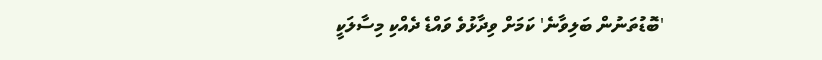'ބޮޑުތަނުން ބަލިވާނެ' ކަމަށް ވިދާޅުވެ ވައްޑެ ދެއްކި މިސާލަކީ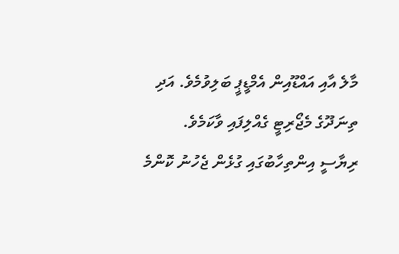މާލެ އާއި އައްޑޫއިން އެމްޑީޕީ ބަލިވުމެވެ. އަދި ތިނަދޫގެ މެޖޯރިޓީ ގެއްލިފައި ވާކަމެވެ.
ރިޔާސީ އިންތިހާބުގައި ގުޅެން ޖެހުނު ކޮންމެ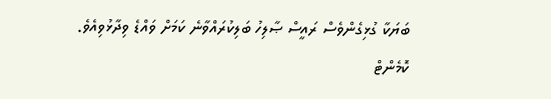ބަޔަކާ ގުޅިގެންވެސް ރައީސް ޞާލިހު ބަލިކުރައްވާނެ ކަމަށް ވައްޑެ ވިދާޅުވިއެވެ.
ކޮމެންޓް